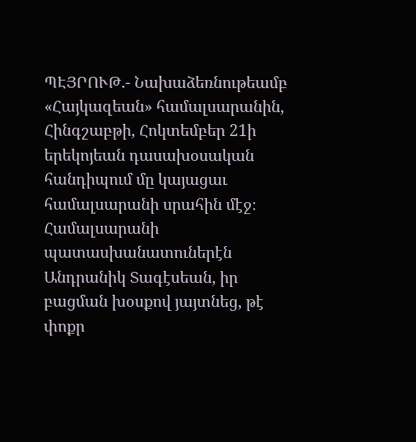ՊԷՅՐՈՒԹ.- Նախաձեռնութեամբ «Հայկազեան» համալսարանին, Հինգշաբթի, Հոկտեմբեր 21ի երեկոյեան դասախօսական հանդիպում մը կայացաւ համալսարանի սրահին մէջ։ Համալսարանի պատասխանատուներէն Անդրանիկ Տագէսեան, իր բացման խօսքով յայտնեց, թէ փոքր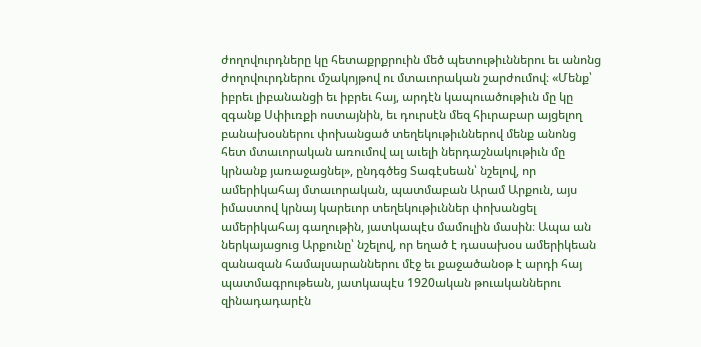ժողովուրդները կը հետաքրքրուին մեծ պետութիւններու եւ անոնց ժողովուրդներու մշակոյթով ու մտաւորական շարժումով։ «Մենք՝ իբրեւ լիբանանցի եւ իբրեւ հայ, արդէն կապուածութիւն մը կը զգանք Սփիւռքի ոստայնին, եւ դուրսէն մեզ հիւրաբար այցելող բանախօսներու փոխանցած տեղեկութիւններով մենք անոնց հետ մտաւորական առումով ալ աւելի ներդաշնակութիւն մը կրնանք յառաջացնել», ընդգծեց Տագէսեան՝ նշելով, որ ամերիկահայ մտաւորական, պատմաբան Արամ Արքուն, այս իմաստով կրնայ կարեւոր տեղեկութիւններ փոխանցել ամերիկահայ գաղութին, յատկապէս մամուլին մասին։ Ապա ան ներկայացուց Արքունը՝ նշելով, որ եղած է դասախօս ամերիկեան զանազան համալսարաններու մէջ եւ քաջածանօթ է արդի հայ պատմագրութեան, յատկապէս 1920ական թուականներու զինադադարէն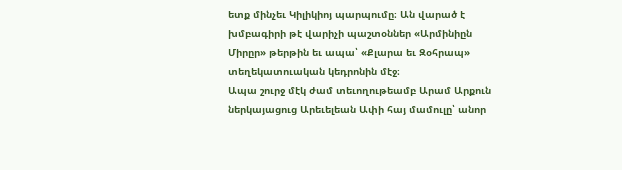ետք մինչեւ Կիլիկիոյ պարպումը։ Ան վարած է խմբագիրի թէ վարիչի պաշտօններ «Արմինիըն Միրըր» թերթին եւ ապա՝ «Քլարա եւ Զօհրապ» տեղեկատուական կեդրոնին մէջ։
Ապա շուրջ մէկ ժամ տեւողութեամբ Արամ Արքուն ներկայացուց Արեւելեան Ափի հայ մամուլը՝ անոր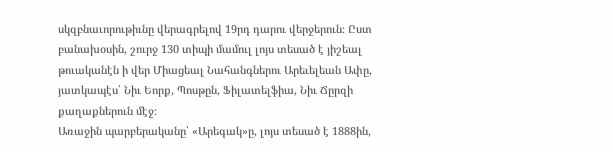սկզբնաւորութիւնը վերագրելով 19րդ դարու վերջերուն։ Ըստ բանախօսին, շուրջ 130 տիպի մամուլ լոյս տեսած է յիշեալ թուականէն ի վեր Միացեալ Նահանգներու Արեւելեան Ափը, յատկապէս՝ Նիւ Եորք, Պոսթըն, Ֆիլատելֆիա, Նիւ Ճըրզի քաղաքներուն մէջ։
Առաջին պարբերականը՝ «Արեգակ»ը, լոյս տեսած է 1888ին,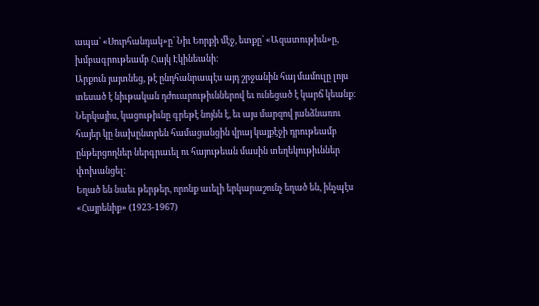ապա՝ «Սուրհանդակ»ը՝ Նիւ Եորքի մէջ, ետքը՝ «Ազատութիւն»ը, խմբագրութեամբ Հայկ Էկինեանի։
Արքուն յայտնեց, թէ ընդհանրապէս այդ շրջանին հայ մամուլը լոյս տեսած է նիւթական դժուարութիւններով եւ ունեցած է կարճ կեանք։ Ներկայիս, կացութիւնը գրեթէ նոյնն է, եւ այս մարզով յանձնառու հայեր կը նախընտրեն համացանցին վրայ կայքէջի դրութեամբ ընթերցողներ ներգրաւել ու հայութեան մասին տեղեկութիւններ փոխանցել։
Եղած են նաեւ թերթեր, որոնք աւելի երկարաշունչ եղած են, ինչպէս «Հայրենիք» (1923-1967)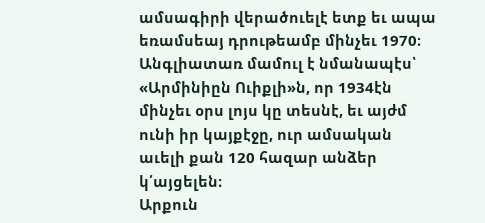ամսագիրի վերածուելէ ետք եւ ապա եռամսեայ դրութեամբ մինչեւ 1970։ Անգլիատառ մամուլ է նմանապէս՝ «Արմինիըն Ուիքլի»ն, որ 1934էն մինչեւ օրս լոյս կը տեսնէ, եւ այժմ ունի իր կայքէջը, ուր ամսական աւելի քան 120 հազար անձեր կ՛այցելեն։
Արքուն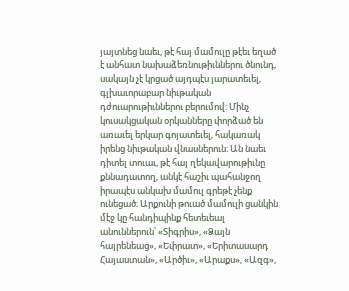յայտնեց նաեւ, թէ հայ մամուլը թէեւ եղած է անհատ նախաձեռնութիւններու ծնունդ, սակայն չէ կրցած այդպէս յարատեւել, գլխաւորաբար նիւթական դժուարութիւններու բերումով։ Մինչ կուսակցական օրկանները փորձած են առաւել երկար գոյատեւել, հակառակ իրենց նիւթական վնասներուն։ Ան նաեւ դիտել տուաւ, թէ հայ ղեկավարութիւնը քննադատող, անկէ հաշիւ պահանջող իրապէս անկախ մամուլ գրեթէ չենք ունեցած։ Արքունի թուած մամուլի ցանկին մէջ կը հանդիպինք հետեւեալ անուններուն՝ «Տիգրիս», «Ձայն հայրենեաց», «Եփրատ», «Երիտասարդ Հայաստան», «Արծիւ», «Արաքս», «Ազգ»,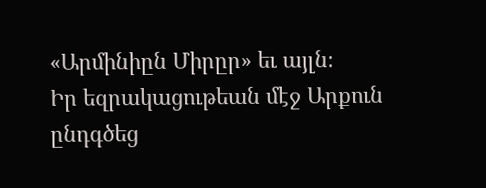«Արմինիըն Միրըր» եւ այլն։
Իր եզրակացութեան մէջ Արքուն ընդգծեց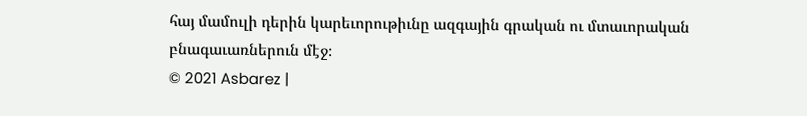հայ մամուլի դերին կարեւորութիւնը ազգային գրական ու մտաւորական բնագաւառներուն մէջ։
© 2021 Asbarez |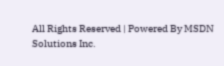All Rights Reserved | Powered By MSDN Solutions Inc.